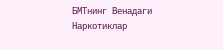БМТнинг Венадаги Наркотиклар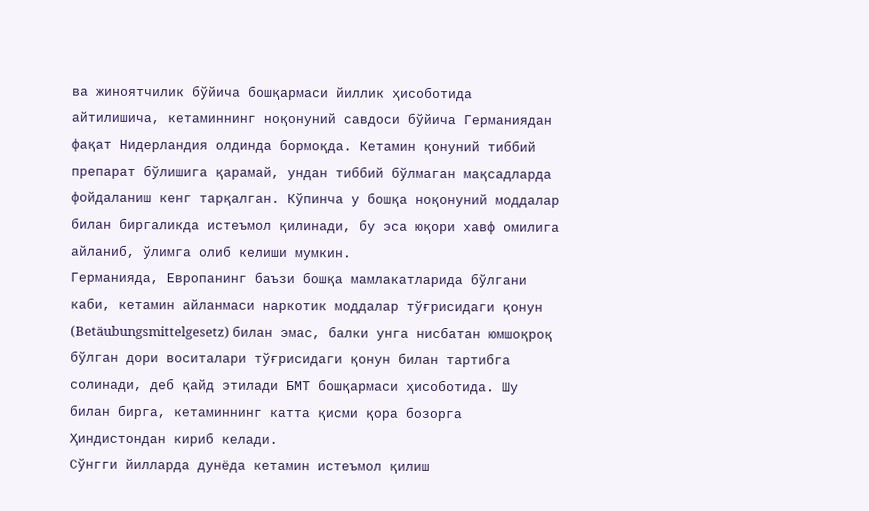ва жиноятчилик бўйича бошқармаси йиллик ҳисоботида айтилишича, кетаминнинг ноқонуний савдоси бўйича Германиядан фақат Нидерландия олдинда бормоқда. Кетамин қонуний тиббий препарат бўлишига қарамай, ундан тиббий бўлмаган мақсадларда фойдаланиш кенг тарқалган. Кўпинча у бошқа ноқонуний моддалар билан биргаликда истеъмол қилинади, бу эса юқори хавф омилига айланиб, ўлимга олиб келиши мумкин.
Германияда, Европанинг баъзи бошқа мамлакатларида бўлгани каби, кетамин айланмаси наркотик моддалар тўғрисидаги қонун (Betäubungsmittelgesetz) билан эмас, балки унга нисбатан юмшоқроқ бўлган дори воситалари тўғрисидаги қонун билан тартибга солинади, деб қайд этилади БМТ бошқармаси ҳисоботида. Шу билан бирга, кетаминнинг катта қисми қора бозорга Ҳиндистондан кириб келади.
Сўнгги йилларда дунёда кетамин истеъмол қилиш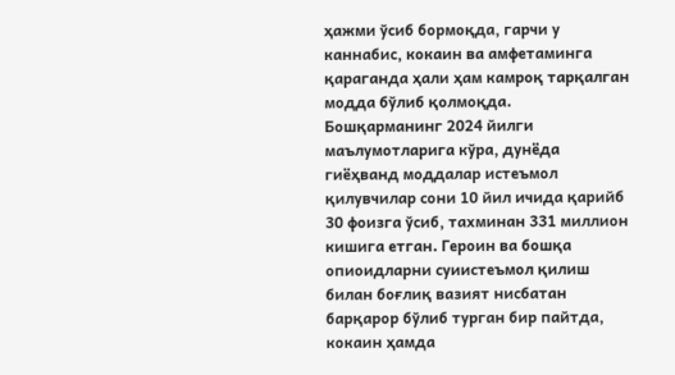ҳажми ўсиб бормоқда, гарчи у каннабис, кокаин ва амфетаминга қараганда ҳали ҳам камроқ тарқалган модда бўлиб қолмоқда.
Бошқарманинг 2024 йилги маълумотларига кўра, дунёда гиёҳванд моддалар истеъмол қилувчилар сони 10 йил ичида қарийб 30 фоизга ўсиб, тахминан 331 миллион кишига етган. Героин ва бошқа опиоидларни суиистеъмол қилиш билан боғлиқ вазият нисбатан барқарор бўлиб турган бир пайтда, кокаин ҳамда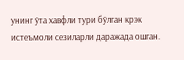унинг ўта хавфли тури бўлган крэк истеъмоли сезиларли даражада ошган.